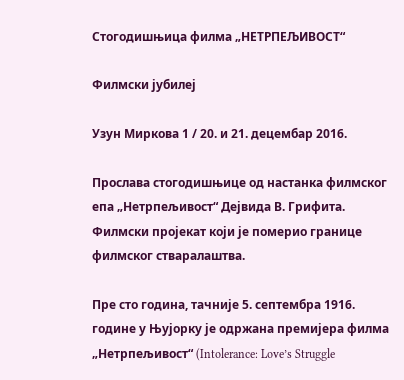Стогодишњица филма „НЕТРПЕЉИВОСТ“

Филмски јубилеј

Узун Миркова 1 / 20. и 21. децембар 2016.

Прослава стогодишњице од настанка филмског епа „Нетрпељивост“ Дејвида В. Грифита. Филмски пројекат који је померио границе филмског стваралаштва.

Пре сто година, тачније 5. септембра 1916. године у Њујорку је одржана премијера филма „Нетрпељивост“ (Intolerance: Love’s Struggle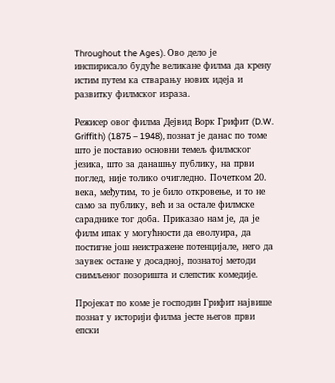Throughout the Ages). Ово дело је инспирисало будуће великане филма да крену истим путем ка стварању нових идеја и развитку филмског израза.

Режисер овог филма Дејвид Ворк Грифит (D.W. Griffith) (1875 – 1948), познат је данас по томе што је поставио основни темељ филмског језика, што за данашњу публику, на први поглед, није толико очигледно. Почетком 20. века, међутим, то је било откровење, и то не само за публику, већ и за остале филмске сараднике тог доба. Приказао нам је, да је филм ипак у могућности да еволуира, да постигне још неистражене потенцијале, него да заувек остане у досадној, познатој методи снимљеног позоришта и слепстик комедије.

Пројекат по коме је господин Грифит највише познат у историји филма јесте његов први епски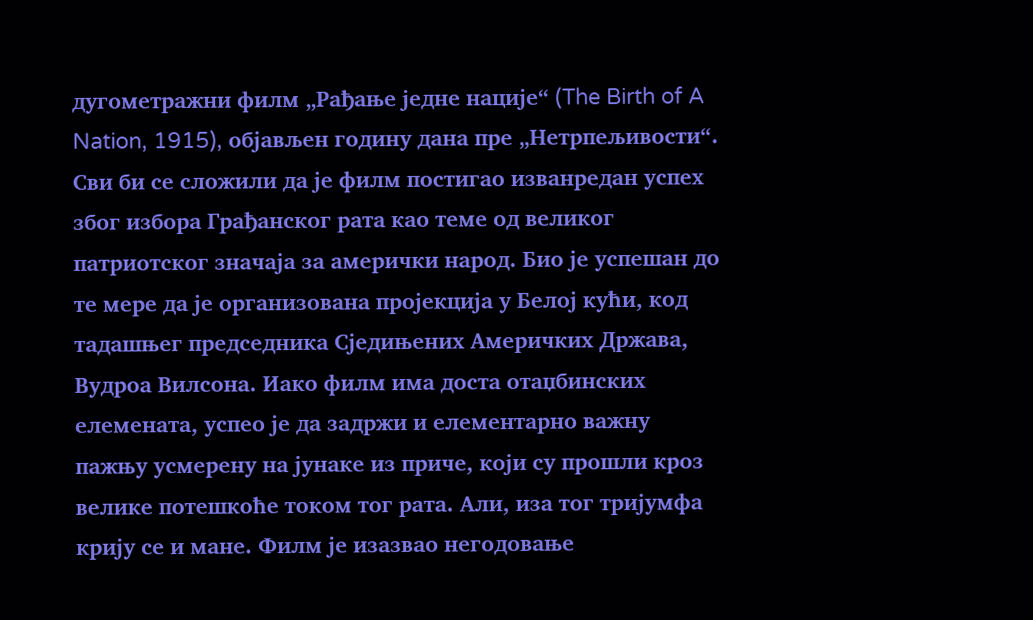дугометражни филм „Рађање једне нације“ (The Birth of A Nation, 1915), објављен годину дана пре „Нетрпељивости“. Сви би се сложили да је филм постигао изванредан успех због избора Грађанског рата као теме од великог патриотског значаја за амерички народ. Био је успешан до те мере да је организована пројекција у Белој кући, код тадашњег председника Сједињених Америчких Држава, Вудроа Вилсона. Иако филм има доста отаџбинских елемената, успео је да задржи и елементарно важну пажњу усмерену на јунаке из приче, који су прошли кроз велике потешкоће током тог рата. Али, иза тог тријумфа крију се и мане. Филм је изазвао негодовање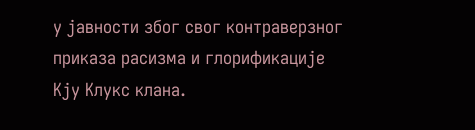у јавности због свог контраверзног приказа расизма и глорификације Кју Клукс клана.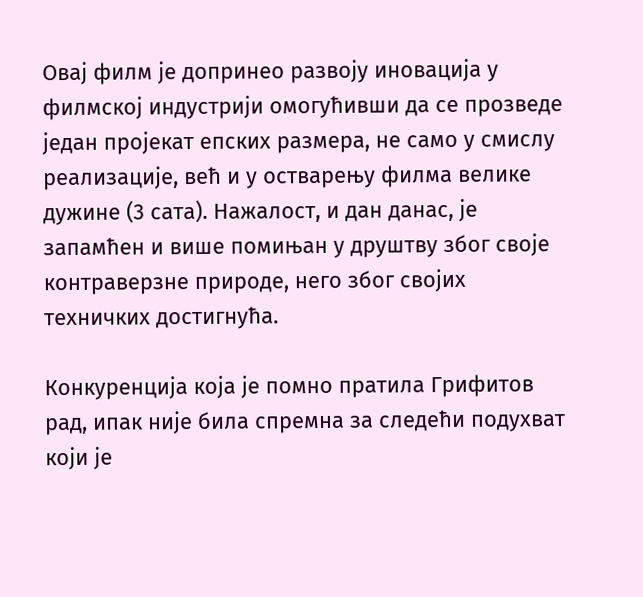Овај филм је допринео развоју иновација у филмској индустрији омогућивши да се прозведе један пројекат епских размера, не само у смислу реализације, већ и у остварењу филма велике дужине (3 сата). Нажалост, и дан данас, је запамћен и више помињан у друштву због своје контраверзне природе, него због својих техничких достигнућа.

Конкуренција која је помно пратила Грифитов рад, ипак није била спремна за следећи подухват који је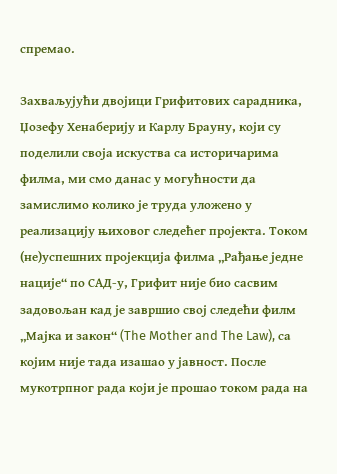спремао.

Захваљујући двојици Грифитових сарадника, Џозефу Хенаберију и Карлу Брауну, који су поделили своја искуства са историчарима филма, ми смо данас у могућности да замислимо колико је труда уложено у реализацију њиховог следећег пројекта. Током (не)успешних пројекција филма „Рађање једне нације“ по САД-у, Грифит није био сасвим задовољан кад је завршио свој следећи филм „Мајка и закон“ (The Mother and The Law), са којим није тада изашао у јавност. После мукотрпног рада који је прошао током рада на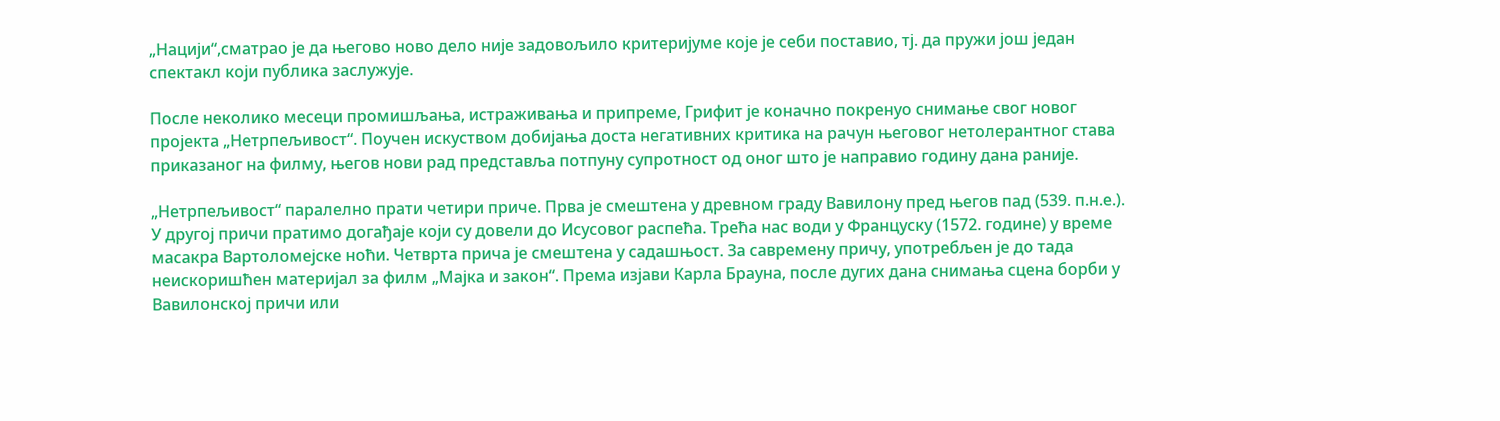„Нацији“,сматрао је да његово ново дело није задовољило критеријуме које је себи поставио, тј. да пружи још један спектакл који публика заслужује.

После неколико месеци промишљања, истраживања и припреме, Грифит је коначно покренуо снимање свог новог пројекта „Нетрпељивост“. Поучен искуством добијања доста негативних критика на рачун његовог нетолерантног става приказаног на филму, његов нови рад представља потпуну супротност од оног што је направио годину дана раније.

„Нетрпељивост“ паралелно прати четири приче. Прва је смештена у древном граду Вавилону пред његов пад (539. п.н.е.). У другој причи пратимо догађаје који су довели до Исусовог распећа. Трећа нас води у Француску (1572. године) у време масакра Вартоломејске ноћи. Четврта прича је смештена у садашњост. За савремену причу, употребљен је до тада неискоришћен материјал за филм „Мајка и закон“. Према изјави Карла Брауна, после дугих дана снимања сцена борби у Вавилонској причи или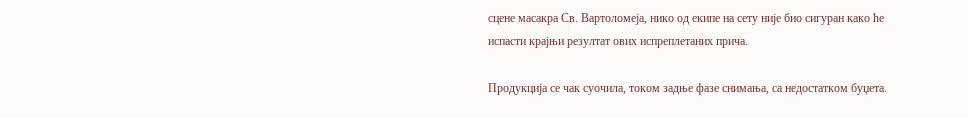сцене масакра Св. Вартоломеја, нико од екипе на сету није био сигуран како ће испасти крајњи резултат ових испреплетаних прича.

Продукција се чак суочила, током задње фазе снимања, са недостатком буџета.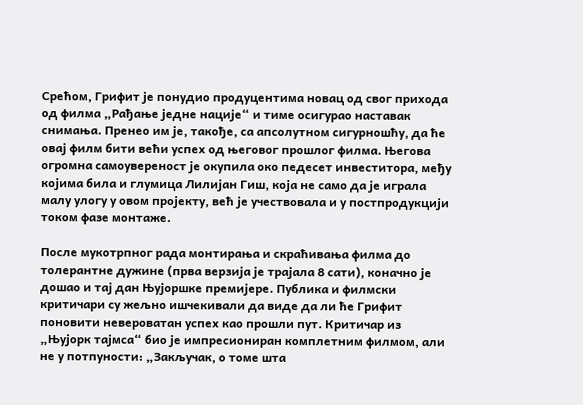Срећом, Грифит је понудио продуцентима новац од свог прихода од филма „Рађање једне нације“ и тиме осигурао наставак снимања. Пренео им је, такође, са апсолутном сигурношћу, да ће овај филм бити већи успех од његовог прошлог филма. Његова огромна самоувереност је окупила око педесет инвеститора, међу којима била и глумица Лилијан Гиш, која не само да је играла малу улогу у овом пројекту, већ је учествовала и у постпродукцији током фазе монтаже.

После мукотрпног рада монтирања и скраћивања филма до толерантне дужине (прва верзија је трајала 8 сати), коначно је дошао и тај дан Њујоршке премијере. Публика и филмски критичари су жељно ишчекивали да виде да ли ће Грифит поновити невероватан успех као прошли пут. Критичар из „Њујорк тајмса“ био је импресиониран комплетним филмом, али не у потпуности: „Закључак, о томе шта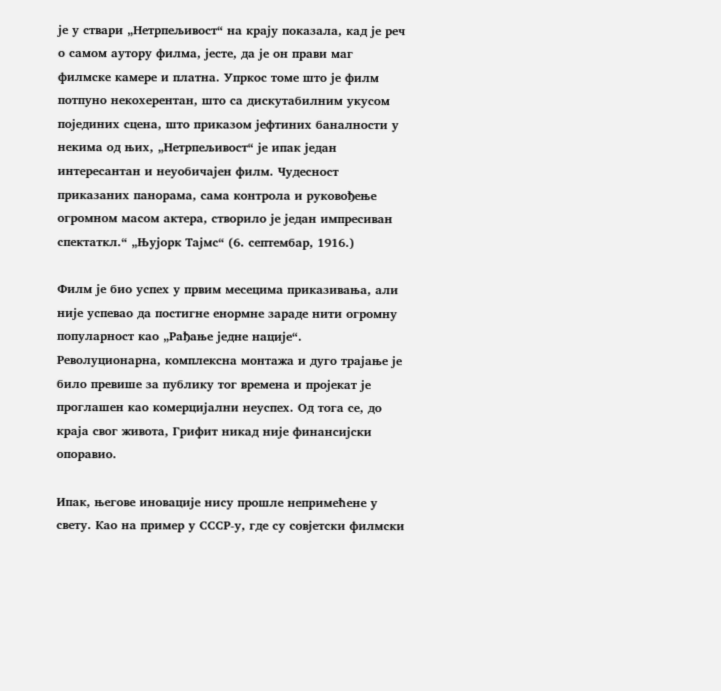је у ствари „Нетрпељивост“ на крају показала, кад је реч о самом аутору филма, јесте, да је он прави маг филмске камере и платна. Упркос томе што је филм потпуно некохерентан, што са дискутабилним укусом појединих сцена, што приказом јефтиних баналности у некима од њих, „Нетрпељивост“ је ипак један интересантан и неуобичајен филм. Чудесност приказаних панорама, сама контрола и руковођење огромном масом актера, створило је један импресиван спектаткл.“ „Њујорк Тајмс“ (6. септембар, 1916.)

Филм је био успех у првим месецима приказивања, али није успевао да постигне енормне зараде нити огромну популарност као „Рађање једне нације“. Револуционарна, комплексна монтажа и дуго трајање је било превише за публику тог времена и пројекат је проглашен као комерцијални неуспех. Од тога се, до краја свог живота, Грифит никад није финансијски опоравио.

Ипак, његове иновације нису прошле непримећене у свету. Као на пример у СССР-у, где су совјетски филмски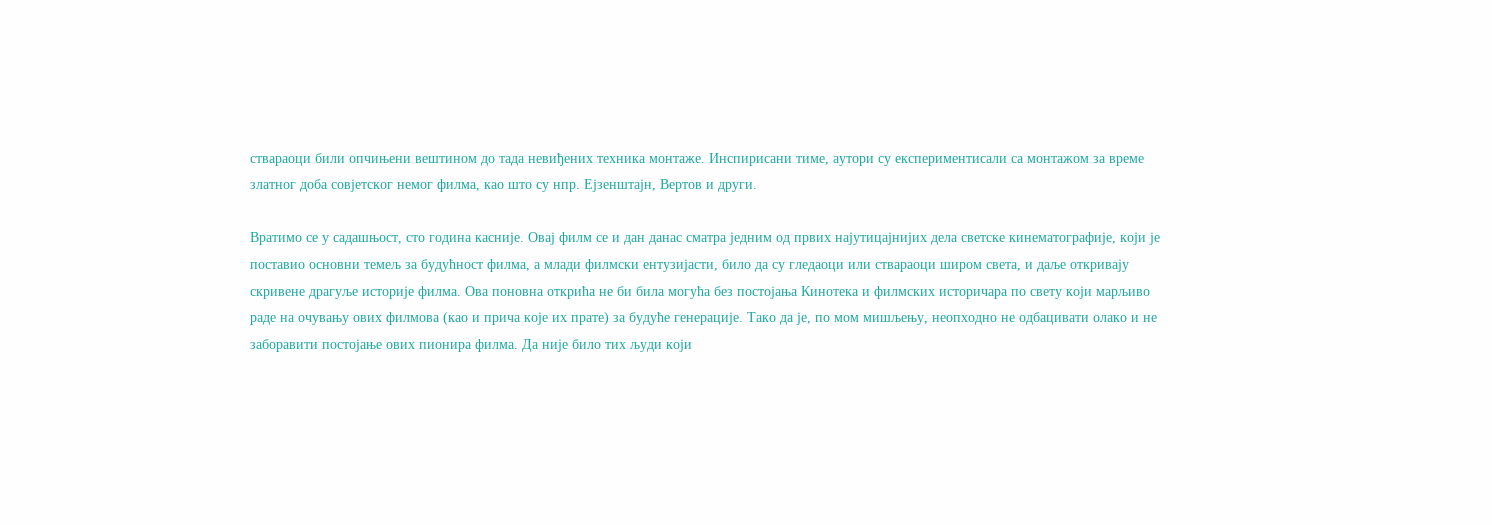ствараоци били опчињени вештином до тада невиђених техника монтаже. Инспирисани тиме, аутори су експериментисали са монтажом за време златног доба совјетског немог филма, као што су нпр. Ејзенштајн, Вертов и други.

Вратимо се у садашњост, сто година касније. Овај филм се и дан данас сматра једним од првих најутицајнијих дела светске кинематографије, који је поставио основни темељ за будућност филма, а млади филмски ентузијасти, било да су гледаоци или ствараоци широм света, и даље откривају скривене драгуље историје филма. Ова поновна открића не би била могућа без постојања Кинотека и филмских историчара по свету који марљиво раде на очувању ових филмова (као и прича које их прате) за будуће генерације. Тако да је, по мом мишљењу, неопходно не одбацивати олако и не заборавити постојање ових пионира филма. Да није било тих људи који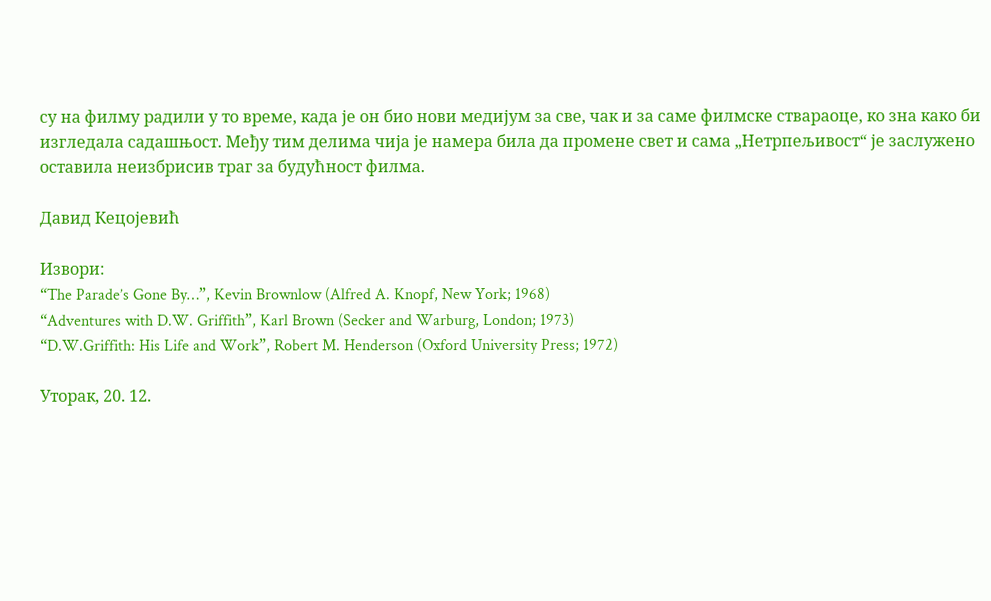су на филму радили у то време, када је он био нови медијум за све, чак и за саме филмске ствараоце, ко зна како би изгледала садашњост. Међу тим делима чија је намера била да промене свет и сама „Нетрпељивост“ је заслужено оставила неизбрисив траг за будућност филма.

Давид Кецојевић

Извори:
“The Parade’s Gone By…”, Kevin Brownlow (Alfred A. Knopf, New York; 1968)
“Adventures with D.W. Griffith”, Karl Brown (Secker and Warburg, London; 1973)
“D.W.Griffith: His Life and Work”, Robert M. Henderson (Oxford University Press; 1972)

Уторак, 20. 12.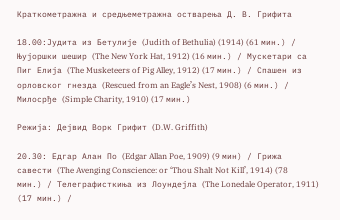Краткометражна и средњеметражна остварења Д. В. Грифита

18.00:Јудита из Бетулије (Judith of Bethulia) (1914) (61 мин.) / Њујоршки шешир (The New York Hat, 1912) (16 мин.) / Мускетари са Пиг Елија (The Musketeers of Pig Alley, 1912) (17 мин.) / Спашен из орловског гнезда (Rescued from an Eagle’s Nest, 1908) (6 мин.) / Милосрђе (Simple Charity, 1910) (17 мин.)

Режија: Дејвид Ворк Грифит (D.W. Griffith)

20.30: Едгар Алан По (Edgar Allan Poe, 1909) (9 мин) / Грижа савести (The Avenging Conscience: or ‘Thou Shalt Not Kill’, 1914) (78 мин.) / Телеграфисткиња из Лоундејла (The Lonedale Operator, 1911) (17 мин.) /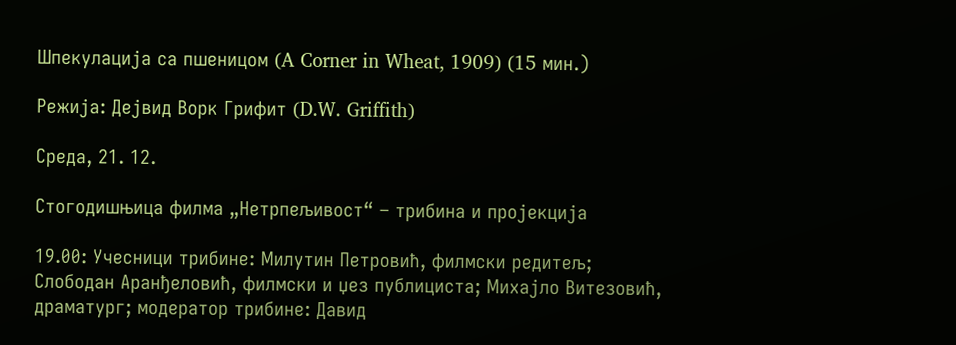Шпекулација са пшеницом (A Corner in Wheat, 1909) (15 мин.)

Режија: Дејвид Ворк Грифит (D.W. Griffith)

Среда, 21. 12.

Стогодишњица филма „Нетрпељивост“ – трибина и пројекција

19.00: Учесници трибине: Милутин Петровић, филмски редитељ; Слободан Аранђеловић, филмски и џез публициста; Михајло Витезовић, драматург; модератор трибине: Давид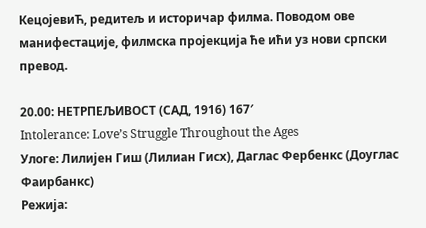КецојевиЋ, редитељ и историчар филма. Поводом ове манифестације, филмска пројекција ће ићи уз нови српски превод.

20.00: НЕТРПЕЉИВОСТ (САД, 1916) 167′
Intolerance: Love’s Struggle Throughout the Ages
Улоге: Лилијен Гиш (Лилиан Гисх), Даглас Фербенкс (Доуглас Фаирбанкс)
Режија: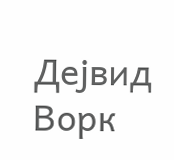Дејвид Ворк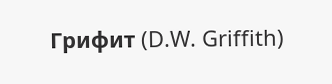Грифит (D.W. Griffith)